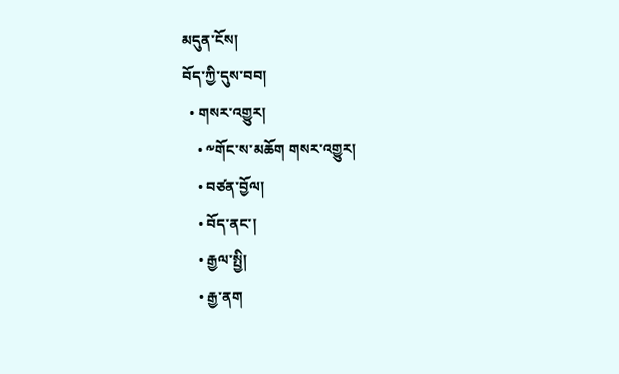མདུན་ངོས།
བོད་ཀྱི་དུས་བབ།
  • གསར་འགྱུར།
    • ༸གོང་ས་མཆོག གསར་འགྱུར།
    • བཙན་བྱོལ།
    • བོད་ནང་།
    • རྒྱལ་སྤྱི།
    • རྒྱ་ནག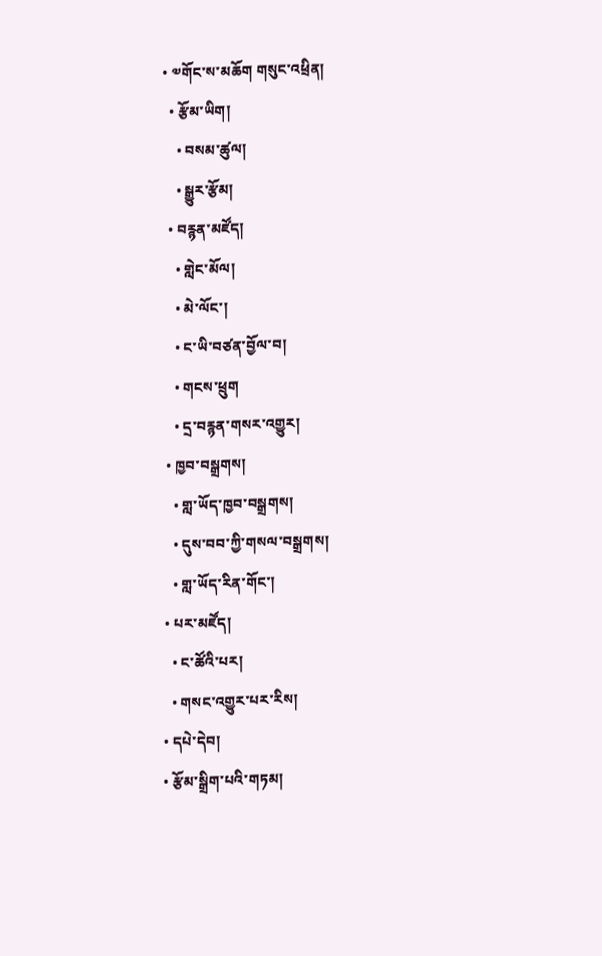• ༧གོང་ས་མཆོག གསུང་འཕྲིན།
  • རྩོམ་ཡིག།
    • བསམ་ཚུལ།
    • སྒྱུར་རྩོམ།
  • བརྙན་མཛོད།
    • གླེང་མོལ།
    • མེ་ལོང་།
    • ང་ཡི་བཙན་བྱོལ་བ།
    • གངས་ཕྲུག
    • དྲ་བརྙན་གསར་འགྱུར།
  • ཁྱབ་བསྒྲགས།
    • གླ་ཡོད་ཁྱབ་བསྒྲགས།
    • དུས་བབ་ཀྱི་གསལ་བསྒྲགས།
    • གླ་ཡོད་རིན་གོང་།
  • པར་མཛོད།
    • ང་ཚོའི་པར།
    • གསང་འགྱུར་པར་རིས།
  • དཔེ་དེབ།
  • རྩོམ་སྒྲིག་པའི་གཏམ།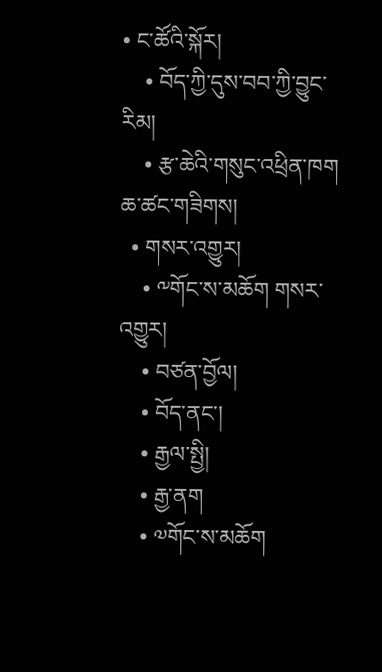• ང་ཚོའི་སྐོར།
    • བོད་ཀྱི་དུས་བབ་ཀྱི་བྱུང་རིམ།
    • རྩ་ཆེའི་གསུང་འཕྲིན་ཁག
ཆ་ཚང་གཟིགས།
  • གསར་འགྱུར།
    • ༸གོང་ས་མཆོག གསར་འགྱུར།
    • བཙན་བྱོལ།
    • བོད་ནང་།
    • རྒྱལ་སྤྱི།
    • རྒྱ་ནག
    • ༧གོང་ས་མཆོག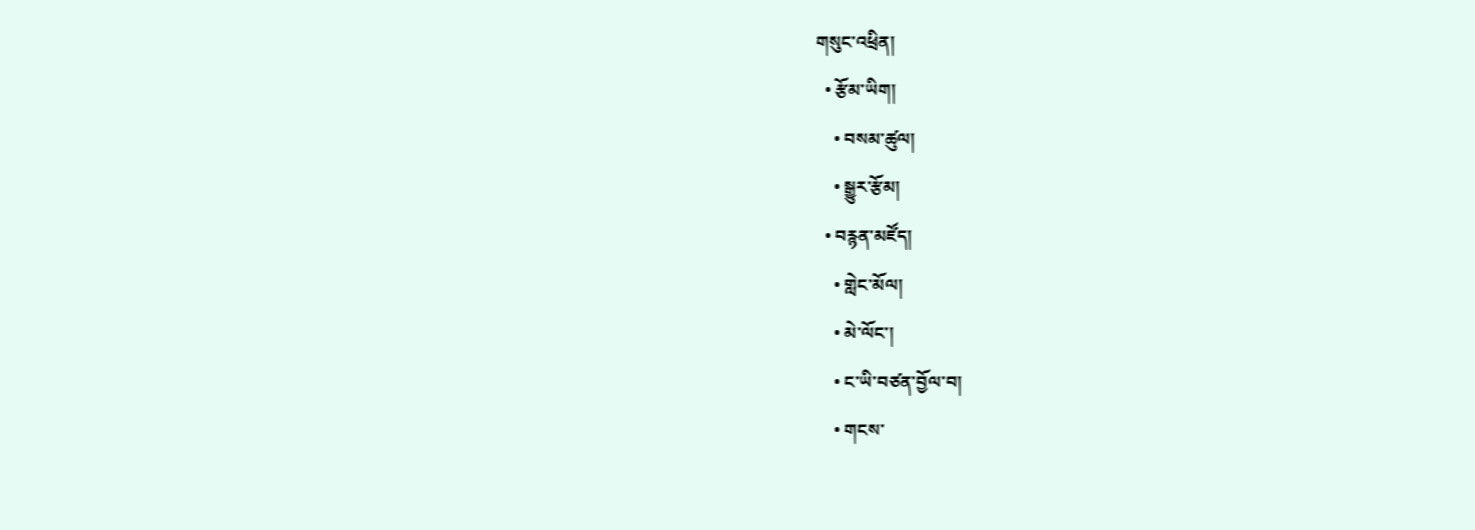གསུང་འཕྲིན།
  • རྩོམ་ཡིག།
    • བསམ་ཚུལ།
    • སྒྱུར་རྩོམ།
  • བརྙན་མཛོད།
    • གླེང་མོལ།
    • མེ་ལོང་།
    • ང་ཡི་བཙན་བྱོལ་བ།
    • གངས་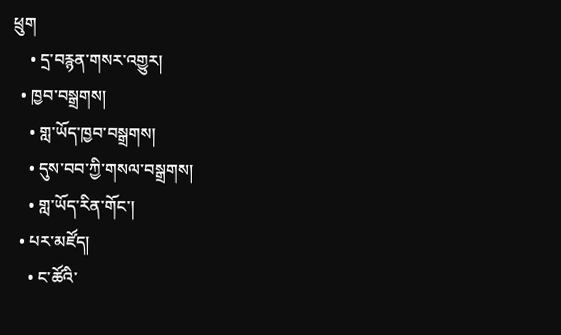ཕྲུག
    • དྲ་བརྙན་གསར་འགྱུར།
  • ཁྱབ་བསྒྲགས།
    • གླ་ཡོད་ཁྱབ་བསྒྲགས།
    • དུས་བབ་ཀྱི་གསལ་བསྒྲགས།
    • གླ་ཡོད་རིན་གོང་།
  • པར་མཛོད།
    • ང་ཚོའི་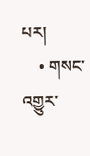པར།
    • གསང་འགྱུར་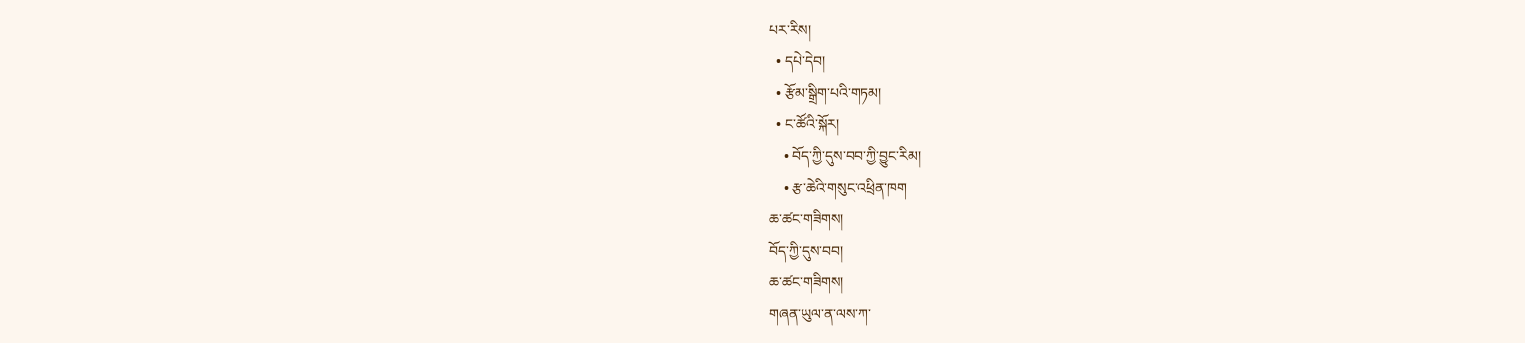པར་རིས།
  • དཔེ་དེབ།
  • རྩོམ་སྒྲིག་པའི་གཏམ།
  • ང་ཚོའི་སྐོར།
    • བོད་ཀྱི་དུས་བབ་ཀྱི་བྱུང་རིམ།
    • རྩ་ཆེའི་གསུང་འཕྲིན་ཁག
ཆ་ཚང་གཟིགས།
བོད་ཀྱི་དུས་བབ།
ཆ་ཚང་གཟིགས།
གཞན་ཡུལ་ན་ལས་ཀ་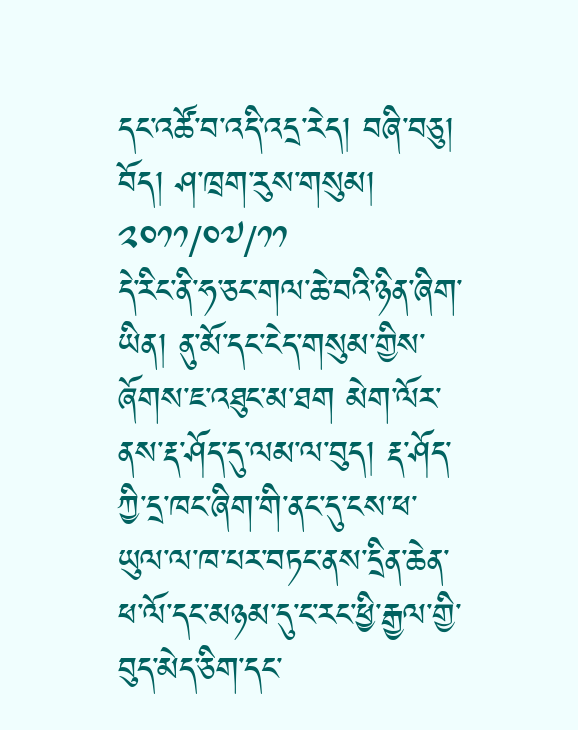དང་འཚོ་བ་འདི་འདྲ་རེད། བཞི་བཅུ།
བོད། ཤ་ཁྲག་རུས་གསུམ།
༢༠༡༡/༠༧/༡༡
དེ་རིང་ནི་ཧ་ཅང་གལ་ཆེ་བའི་ཉིན་ཞིག་ཡིན། ནུ་མོ་དང་ངེད་གསུམ་གྱིས་ཞོགས་ཇ་འཐུང་མ་ཐག མེག་ལོར་ནས་རྡ་ཤོད་དུ་ལམ་ལ་བུད། རྡ་ཤོད་ཀྱི་དྲ་ཁང་ཞིག་གི་ནང་དུ་ངས་ཕ་ཡུལ་ལ་ཁ་པར་བཏང་ནས་དྲིན་ཆེན་ཕ་ལོ་དང་མཉམ་དུ་ང་རང་ཕྱི་རྒྱལ་གྱི་བུད་མེད་ཅིག་དང་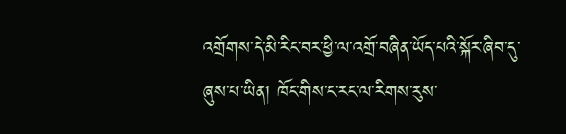འགྲོགས་དེ་མི་རིང་བར་ཕྱི་ལ་འགྲོ་བཞིན་ཡོད་པའི་སྐོར་ཞིབ་དུ་ཞུས་པ་ཡིན། ཁོང་གིས་ང་རང་ལ་རིགས་རུས་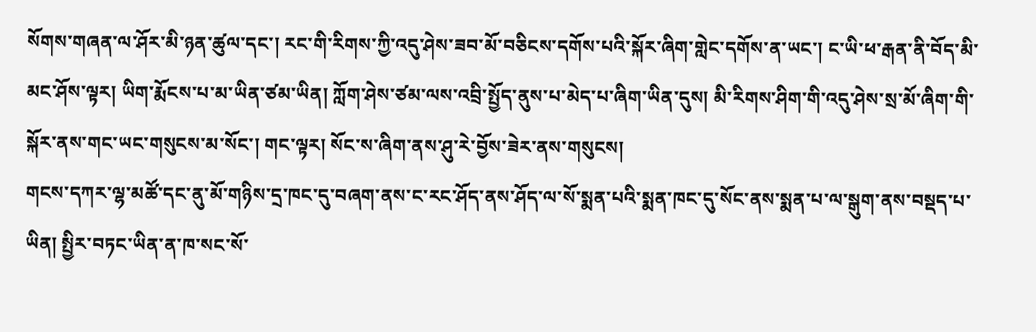སོགས་གཞན་ལ་ཤོར་མི་ཉན་ཚུལ་དང་། རང་གི་རིགས་ཀྱི་འདུ་ཤེས་ཟབ་མོ་བཅིངས་དགོས་པའི་སྐོར་ཞིག་གླེང་དགོས་ན་ཡང་། ང་ཡི་ཕ་རྒན་ནི་བོད་མི་མང་ཤོས་ལྟར། ཡིག་རྨོངས་པ་མ་ཡིན་ཙམ་ཡིན། ཀློག་ཤེས་ཙམ་ལས་འབྲི་སྤྱོད་ནུས་པ་མེད་པ་ཞིག་ཡིན་དུས། མི་རིགས་ཤིག་གི་འདུ་ཤེས་སྲ་མོ་ཞིག་གི་སྐོར་ནས་གང་ཡང་གསུངས་མ་སོང་། གང་ལྟར། སོང་ས་ཞིག་ནས་ཤུ་རེ་བྱོས་ཟེར་ནས་གསུངས།
གངས་དཀར་ལྷ་མཚོ་དང་ནུ་མོ་གཉིས་དྲ་ཁང་དུ་བཞག་ནས་ང་རང་ཤོད་ནས་ཤོད་ལ་སོ་སྨན་པའི་སྨན་ཁང་དུ་སོང་ནས་སྨན་པ་ལ་སྒུག་ནས་བསྡད་པ་ཡིན། སྤྱིར་བཏང་ཡིན་ན་ཁ་སང་སོ་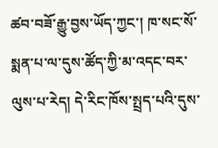ཚབ་བཟོ་རྒྱུ་བྱས་ཡོད་ཀྱང་། ཁ་སང་སོ་སྨན་པ་ལ་དུས་ཚོད་ཀྱི་མ་འདང་བར་ལུས་པ་རེད། དེ་རིང་ཁོས་སྤྲད་པའི་དུས་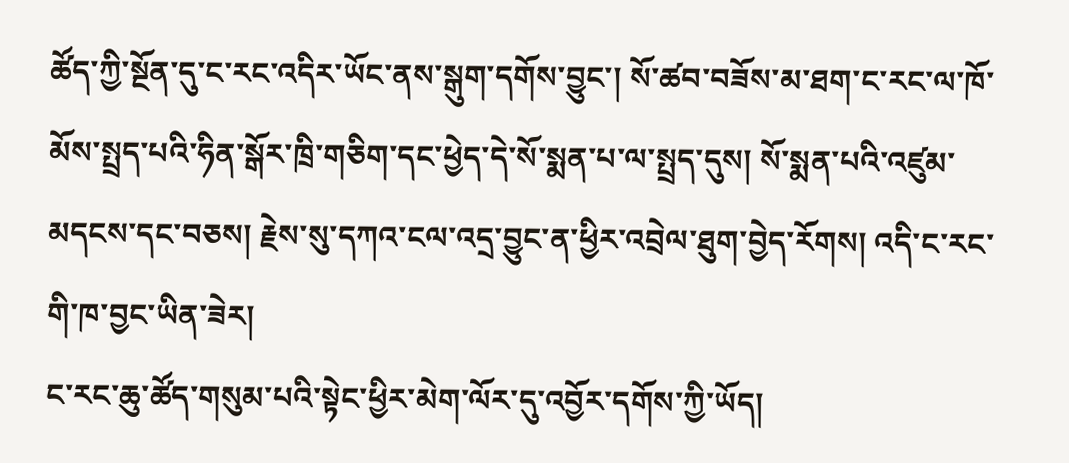ཚོད་ཀྱི་སྔོན་དུ་ང་རང་འདིར་ཡོང་ནས་སྒུག་དགོས་བྱུང་། སོ་ཚབ་བཟོས་མ་ཐག་ང་རང་ལ་ཁོ་མོས་སྤྲད་པའི་ཧིན་སྒོར་ཁྲི་གཅིག་དང་ཕྱེད་དེ་སོ་སྨན་པ་ལ་སྤྲད་དུས། སོ་སྨན་པའི་འཛུམ་མདངས་དང་བཅས། རྗེས་སུ་དཀའ་ངལ་འདྲ་བྱུང་ན་ཕྱིར་འབྲེལ་ཐུག་བྱེད་རོགས། འདི་ང་རང་གི་ཁ་བྱང་ཡིན་ཟེར།
ང་རང་ཆུ་ཚོད་གསུམ་པའི་སྟེང་ཕྱིར་མེག་ལོར་དུ་འབྱོར་དགོས་ཀྱི་ཡོད།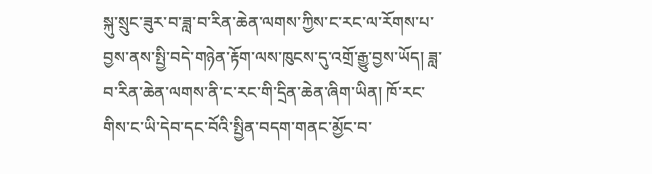སྐུ་སྲུང་ཟུར་བ་ཟླ་བ་རིན་ཆེན་ལགས་ཀྱིས་ང་རང་ལ་རོགས་པ་བྱས་ནས་སྤྱི་བདེ་གཉེན་རྟོག་ལས་ཁུངས་དུ་འགྲོ་རྒྱུ་བྱས་ཡོད། ཟླ་བ་རིན་ཆེན་ལགས་ནི་ང་རང་གི་དྲིན་ཆེན་ཞིག་ཡིན། ཁོ་རང་གིས་ང་ཡི་དེབ་དང་བོའི་སྤྱིན་བདག་གནང་མྱོང་བ་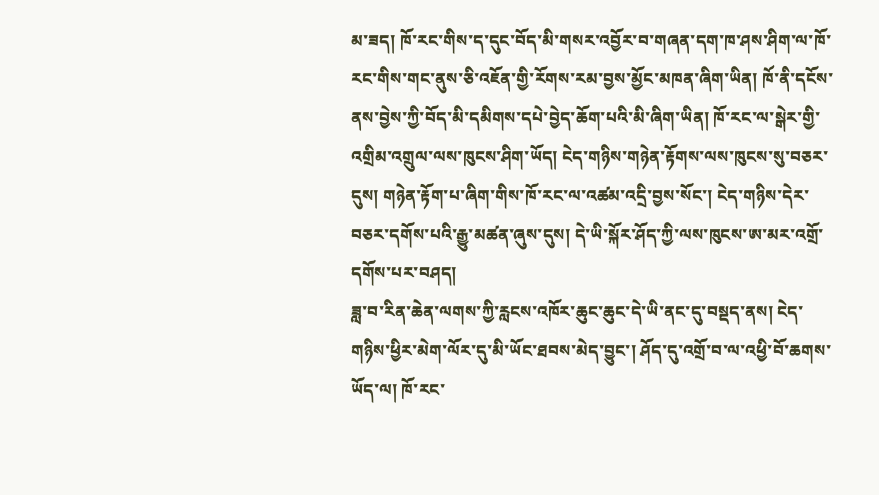མ་ཟད། ཁོ་རང་གིས་ད་དུང་བོད་མི་གསར་འབྱོར་བ་གཞན་དག་ཁ་ཤས་ཤིག་ལ་ཁོ་རང་གིས་གང་ནུས་ཅི་འཇོན་གྱི་རོགས་རམ་བྱས་མྱོང་མཁན་ཞིག་ཡིན། ཁོ་ནི་དངོས་ནས་བྱེས་ཀྱི་བོད་མི་དམིགས་དཔེ་བྱེད་ཆོག་པའི་མི་ཞིག་ཡིན། ཁོ་རང་ལ་སྒེར་གྱི་འགྲིམ་འགྲུལ་ལས་ཁུངས་ཤིག་ཡོད། ངེད་གཉིས་གཉེན་རྟོགས་ལས་ཁུངས་སུ་བཅར་དུས། གཉེན་རྟོག་པ་ཞིག་གིས་ཁོ་རང་ལ་འཚམ་འདྲི་བྱས་སོང་། ངེད་གཉིས་དེར་བཅར་དགོས་པའི་རྒྱུ་མཚན་ཞུས་དུས། དེ་ཡི་སྐོར་ཤོད་ཀྱི་ལས་ཁུངས་ཨ་མར་འགྲོ་དགོས་པར་བཤད།
ཟླ་བ་རིན་ཆེན་ལགས་ཀྱི་རླངས་འཁོར་ཆུང་ཆུང་དེ་ཡི་ནང་དུ་བསྡད་ནས། ངེད་གཉིས་ཕྱིར་མེག་ལོར་དུ་མི་ཡོང་ཐབས་མེད་བྱུང་། ཤོད་དུ་འགྲོ་བ་ལ་འཕྱི་བོ་ཆགས་ཡོད་ལ། ཁོ་རང་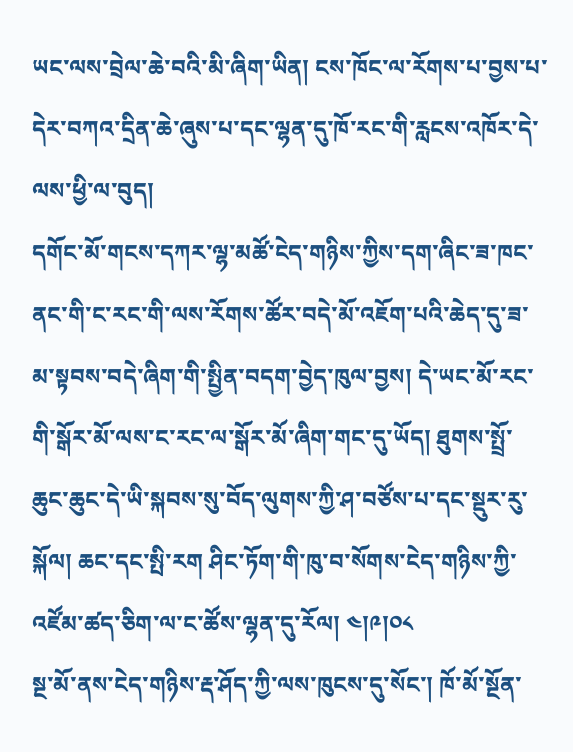ཡང་ལས་བྲེལ་ཆེ་བའི་མི་ཞིག་ཡིན། ངས་ཁོང་ལ་རོགས་པ་བྱས་པ་དེར་བཀའ་དྲིན་ཆེ་ཞུས་པ་དང་ལྷན་དུ་ཁོ་རང་གི་རླངས་འཁོར་དེ་ལས་ཕྱི་ལ་བུད།
དགོང་མོ་གངས་དཀར་ལྷ་མཚོ་ངེད་གཉིས་ཀྱིས་དག་ཞིང་ཟ་ཁང་ནང་གི་ང་རང་གི་ལས་རོགས་ཚོར་བདེ་མོ་འཇོག་པའི་ཆེད་དུ་ཟ་མ་སྟབས་བདེ་ཞིག་གི་སྤྱིན་བདག་བྱེད་ཁུལ་བྱས། དེ་ཡང་མོ་རང་གི་སྒོར་མོ་ལས་ང་རང་ལ་སྒོར་མོ་ཞིག་གང་དུ་ཡོད། ཐུགས་སྤྲོ་ཆུང་ཆུང་དེ་ཡི་སྐབས་སུ་བོད་ལུགས་ཀྱི་ཤ་བཙོས་པ་དང་སྡུར་རུ་སྐོལ། ཆང་དང་སྤི་རག ཤིང་ཏོག་གི་ཁུ་བ་སོགས་ངེད་གཉིས་ཀྱི་འཛོམ་ཚད་ཅིག་ལ་ང་ཚོས་ལྷན་དུ་རོལ། ༤།༩།༠༨
སྔ་མོ་ནས་ངེད་གཉིས་རྡ་ཤོད་ཀྱི་ལས་ཁུངས་དུ་སོང་། ཁོ་མོ་སྔོན་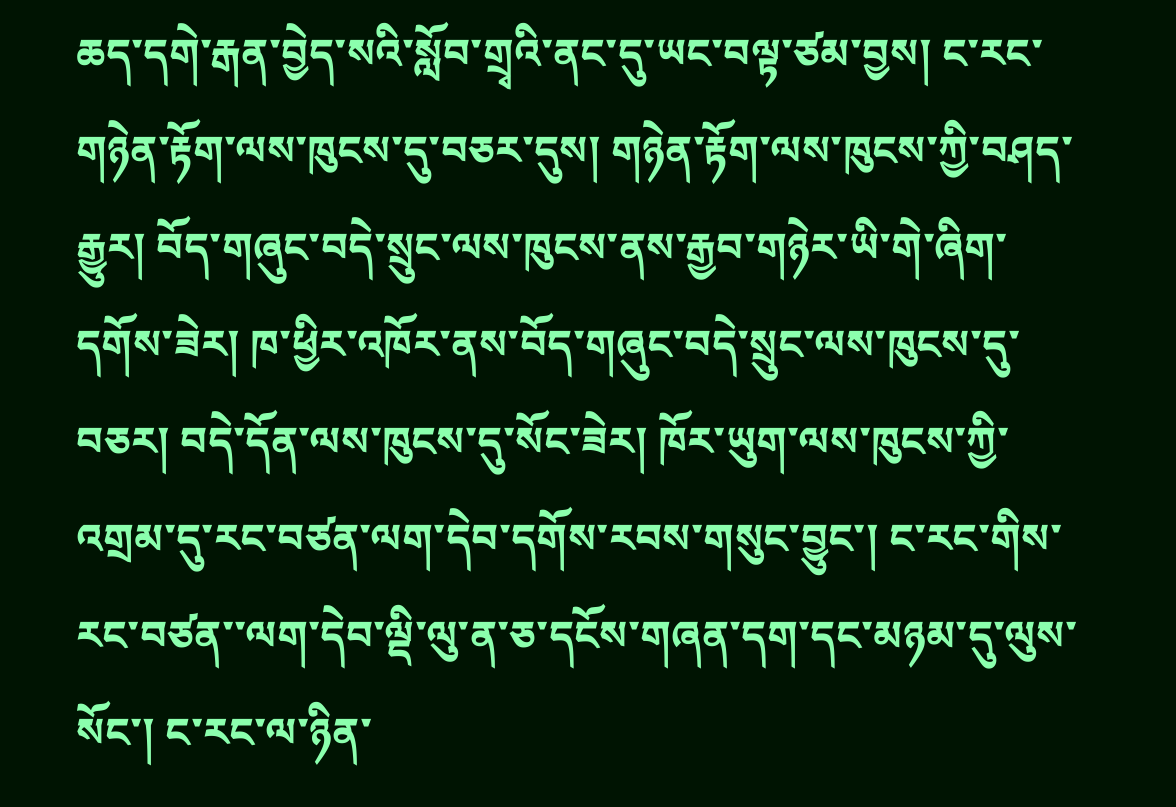ཆད་དགེ་རྒན་བྱེད་སའི་སློབ་གྲྭའི་ནང་དུ་ཡང་བལྟ་ཙམ་བྱས། ང་རང་གཉེན་རྟོག་ལས་ཁུངས་དུ་བཅར་དུས། གཉེན་རྟོག་ལས་ཁུངས་ཀྱི་བཤད་རྒྱུར། བོད་གཞུང་བདེ་སྲུང་ལས་ཁུངས་ནས་རྒྱབ་གཉེར་ཡི་གེ་ཞིག་དགོས་ཟེར། ཁ་ཕྱིར་འཁོར་ནས་བོད་གཞུང་བདེ་སྲུང་ལས་ཁུངས་དུ་བཅར། བདེ་དོན་ལས་ཁུངས་དུ་སོང་ཟེར། ཁོར་ཡུག་ལས་ཁུངས་ཀྱི་འགྲམ་དུ་རང་བཙན་ལག་དེབ་དགོས་རབས་གསུང་བྱུང་། ང་རང་གིས་རང་བཙན་་ལག་དེབ་ལྡི་ལུ་ན་ཅ་དངོས་གཞན་དག་དང་མཉམ་དུ་ལུས་སོང་། ང་རང་ལ་ཉིན་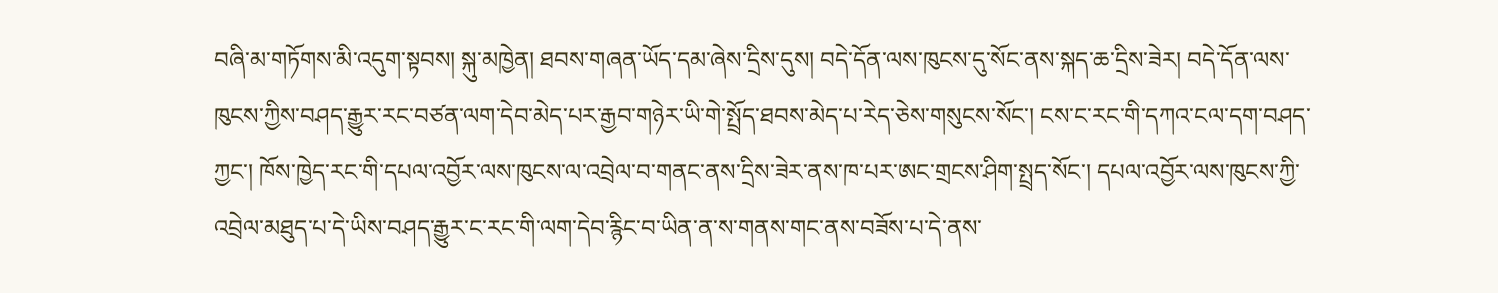བཞི་མ་གཏོགས་མི་འདུག་སྟབས། སྐུ་མཁྱེན། ཐབས་གཞན་ཡོད་དམ་ཞེས་དྲིས་དུས། བདེ་དོན་ལས་ཁུངས་དུ་སོང་ནས་སྐད་ཆ་དྲིས་ཟེར། བདེ་དོན་ལས་ཁུངས་ཀྱིས་བཤད་རྒྱུར་རང་བཙན་ལག་དེབ་མེད་པར་རྒྱབ་གཉེར་ཡི་གེ་སྤྲོད་ཐབས་མེད་པ་རེད་ཅེས་གསུངས་སོང་། ངས་ང་རང་གི་དཀའ་ངལ་དག་བཤད་ཀྱང་། ཁོས་ཁྱེད་རང་གི་དཔལ་འབྱོར་ལས་ཁུངས་ལ་འབྲེལ་བ་གནང་ནས་དྲིས་ཟེར་ནས་ཁ་པར་ཨང་གྲངས་ཤིག་སྤྲད་སོང་། དཔལ་འབྱོར་ལས་ཁུངས་ཀྱི་འབྲེལ་མཐུད་པ་དེ་ཡིས་བཤད་རྒྱུར་ང་རང་གི་ལག་དེབ་རྙིང་བ་ཡིན་ན་ས་གནས་གང་ནས་བཟོས་པ་དེ་ནས་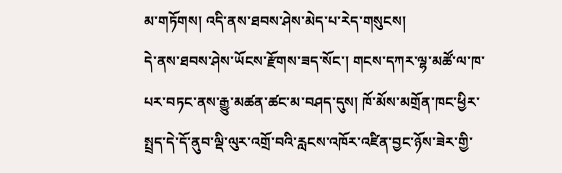མ་གཏོགས། འདི་ནས་ཐབས་ཤེས་མེད་པ་རེད་གསུངས།
དེ་ནས་ཐབས་ཤེས་ཡོངས་རྫོགས་ཟད་སོང་། གངས་དཀར་ལྷ་མཚོ་ལ་ཁ་པར་བཏང་ནས་རྒྱུ་མཚན་ཚང་མ་བཤད་དུས། ཁོ་མོས་མགྲོན་ཁང་ཕྱིར་སྤྲད་དེ་དོ་ནུབ་ལྡི་ལུར་འགྲོ་བའི་རླངས་འཁོར་འཛིན་བྱང་ཉོས་ཟེར་གྱི་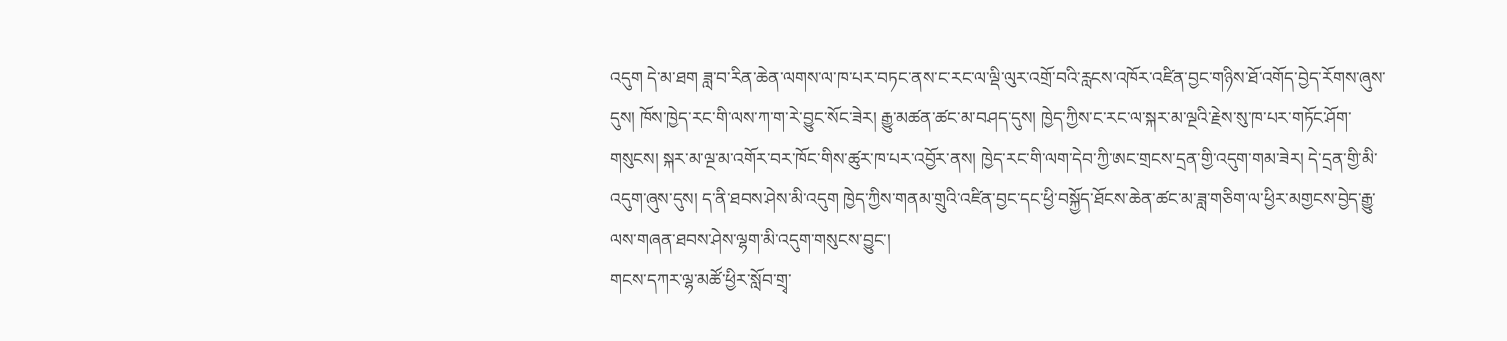འདུག དེ་མ་ཐག ཟླ་བ་རིན་ཆེན་ལགས་ལ་ཁ་པར་བཏང་ནས་ང་རང་ལ་ལྡི་ལུར་འགྲོ་བའི་རླངས་འཁོར་འཛིན་བྱང་གཉིས་ཐོ་འགོད་བྱེད་རོགས་ཞུས་དུས། ཁོས་ཁྱེད་རང་གི་ལས་ཀ་ག་རེ་བྱུང་སོང་ཟེར། རྒྱུ་མཚན་ཚང་མ་བཤད་དུས། ཁྱེད་ཀྱིས་ང་རང་ལ་སྐར་མ་ལྔའི་རྗེས་སུ་ཁ་པར་གཏོང་ཤོག་གསུངས། སྐར་མ་ལྔ་མ་འགོར་བར་ཁོང་གིས་ཚུར་ཁ་པར་འབྱོར་ནས། ཁྱེད་རང་གི་ལག་དེབ་ཀྱི་ཨང་གྲངས་དྲན་གྱི་འདུག་གམ་ཟེར། དེ་དྲན་གྱི་མི་འདུག་ཞུས་དུས། ད་ནི་ཐབས་ཤེས་མི་འདུག ཁྱེད་ཀྱིས་གནམ་གྲུའི་འཛིན་བྱང་དང་ཕྱི་བསྐྱོད་ཐོངས་ཆེན་ཚང་མ་ཟླ་གཅིག་ལ་ཕྱིར་མགྱངས་བྱེད་རྒྱུ་ལས་གཞན་ཐབས་ཤེས་ལྷག་མི་འདུག་གསུངས་བྱུང་།
གངས་དཀར་ལྷ་མཚོ་ཕྱིར་སློབ་གྲྭ་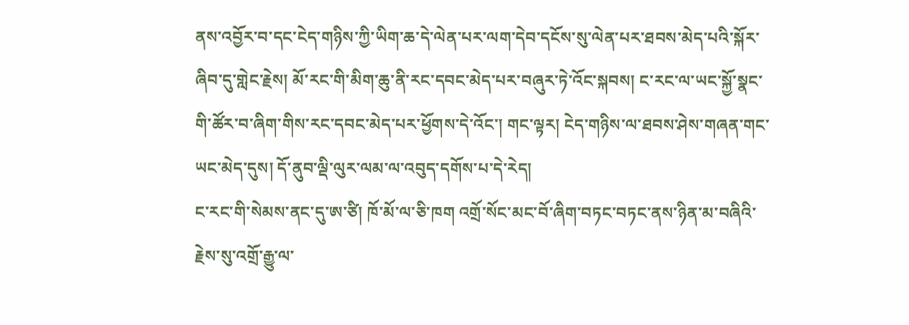ནས་འབྱོར་བ་དང་ངེད་གཉིས་ཀྱི་ཡིག་ཆ་དེ་ལེན་པར་ལག་དེབ་དངོས་སུ་ལེན་པར་ཐབས་མེད་པའི་སྐོར་ཞིབ་དུ་གླེང་རྗེས། མོ་རང་གི་མིག་ཆུ་ནི་རང་དབང་མེད་པར་བཞུར་ཏེ་འོང་སྐབས། ང་རང་ལ་ཡང་སྐྱོ་སྣང་གི་ཚོར་བ་ཞིག་གིས་རང་དབང་མེད་པར་ཕྱོགས་དེ་འོང་། གང་ལྟར། ངེད་གཉིས་ལ་ཐབས་ཤེས་གཞན་གང་ཡང་མེད་དུས། དོ་ནུབ་ལྡི་ལུར་ལམ་ལ་འབུད་དགོས་པ་དེ་རེད།
ང་རང་གི་སེམས་ནང་དུ་ཨ་ཙི། ཁོ་མོ་ལ་ཅི་ཁག འགྲོ་སོང་མང་བོ་ཞིག་བཏང་བཏང་ནས་ཉིན་མ་བཞིའི་རྗེས་སུ་འགྲོ་རྒྱུ་ལ་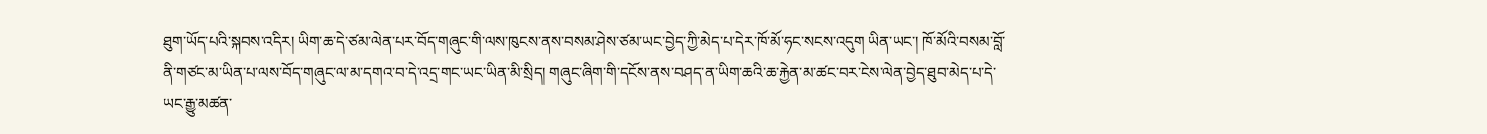ཐུག་ཡོད་པའི་སྐབས་འདིར། ཡིག་ཆ་དེ་ཙམ་ལེན་པར་བོད་གཞུང་གི་ལས་ཁུངས་ནས་བསམ་ཤེས་ཙམ་ཡང་བྱེད་ཀྱི་མེད་པ་དེར་ཁོ་མོ་ཧང་སངས་འདུག ཡིན་ཡང་། ཁོ་མོའི་བསམ་བློ་ནི་གཙང་མ་ཡིན་པ་ལས་བོད་གཞུང་ལ་མ་དགའ་བ་དེ་འདྲ་གང་ཡང་ཡིན་མི་སྲིད། གཞུང་ཞིག་གི་དངོས་ནས་བཤད་ན་ཡིག་ཆའི་ཆ་རྐྱེན་མ་ཚང་བར་ངེས་ལེན་བྱེད་ཐུབ་མེད་པ་དེ་ཡང་རྒྱུ་མཚན་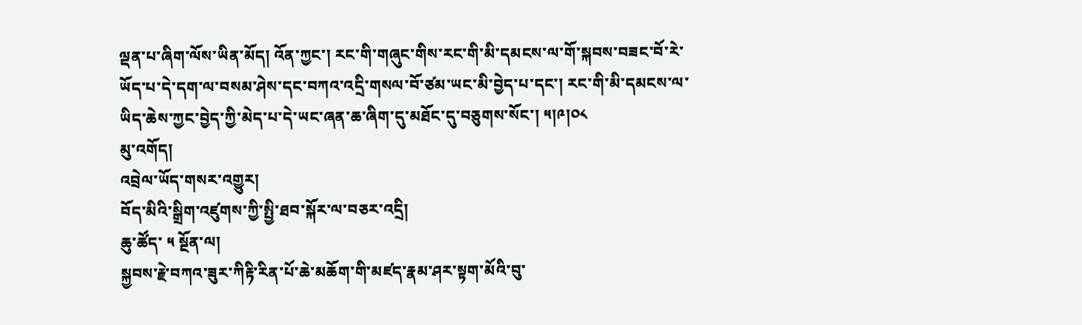ལྡན་པ་ཞིག་ལོས་ཡིན་མོད། འོན་ཀྱང་། རང་གི་གཞུང་གིས་རང་གི་མི་དམངས་ལ་གོ་སྐབས་བཟང་བོ་རེ་ཡོད་པ་དེ་དག་ལ་བསམ་ཤེས་དང་བཀའ་འདྲི་གསལ་བོ་ཙམ་ཡང་མི་བྱེད་པ་དང་། རང་གི་མི་དམངས་ལ་ཡིད་ཆེས་ཀྱང་བྱེད་ཀྱི་མེད་པ་དེ་ཡང་ཞན་ཆ་ཞིག་དུ་མཐོང་དུ་བཅུགས་སོང་། ༥།༩།༠༨
མུ་འགོད།
འབྲེལ་ཡོད་གསར་འགྱུར།
བོད་མིའི་སྒྲིག་འཛུགས་ཀྱི་སྤྱི་ཐབ་སྐོར་ལ་བཅར་འདྲི།
ཆུ་ཚོད་ ༥ སྔོན་ལ།
སྐྱབས་རྗེ་བཀའ་ཟུར་ཀིརྟི་རིན་པོ་ཆེ་མཆོག་གི་མཛད་རྣམ་ཤར་སྟག་མོའི་བུ་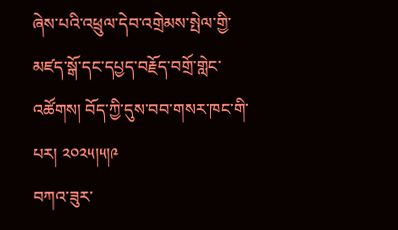ཞེས་པའི་འཕྲུལ་དེབ་འགྲེམས་སྤེལ་གྱི་མཛད་སྒོ་དང་དཔྱད་བརྗོད་བགྲོ་གླེང་འཚོགས། བོད་ཀྱི་དུས་བབ་གསར་ཁང་གི་པར། ༢༠༢༥།༥།༩
བཀའ་ཟུར་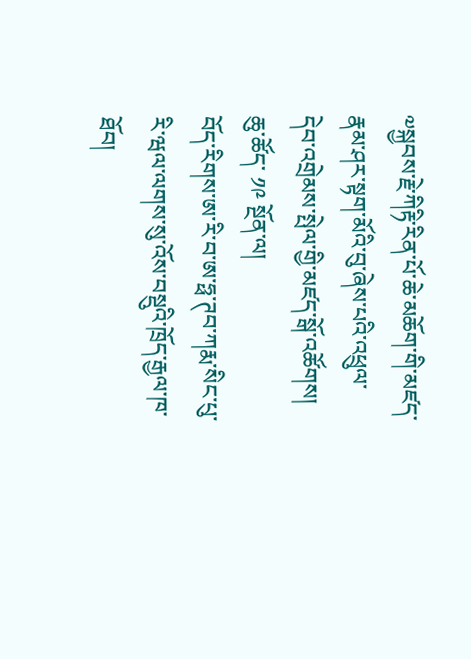༧སྐྱབས་རྗེ་ཀིརྟི་རིན་པོ་ཆེ་མཆོག་གི་མཛད་རྣམ་ཤར་སྟག་མོའི་བུ་ཞེས་པའི་འཕྲུལ་དེབ་འགྲེམས་སྤེལ་གྱི་མཛད་སྒོ་འཚོགས།
ཆུ་ཚོད་ ༡༩ སྔོན་ལ།
བོད་རིགས་ཨ་རི་བ་ཨ་ཧྥ་ཊབ་ཀརྨ་སིང་པུ་རི་ཝལ་ལགས་སུ་འོས་བསྡུའི་ཁྲོད་རྒྱལ་ཁ་ཐོབ།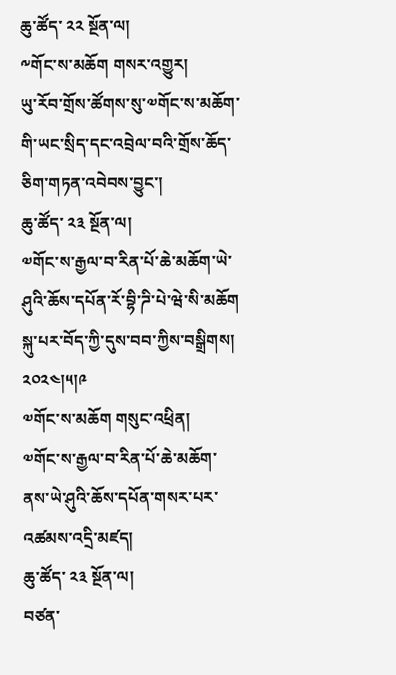ཆུ་ཚོད་ ༢༢ སྔོན་ལ།
༸གོང་ས་མཆོག གསར་འགྱུར།
ཡུ་རོབ་གྲོས་ཚོགས་སུ་༧གོང་ས་མཆོག་གི་ཡང་སྲིད་དང་འབྲེལ་བའི་གྲོས་ཆོད་ཅིག་གཏན་འབེབས་བྱུང་།
ཆུ་ཚོད་ ༢༣ སྔོན་ལ།
༧གོང་ས་རྒྱལ་བ་རིན་པོ་ཆེ་མཆོག་ཡེ་ཤུའི་ཆོས་དཔོན་རོ་བྷི་ཌི་པེ་ཝེ་སི་མཆོག སྐུ་པར་བོད་ཀྱི་དུས་བབ་ཀྱིས་བསྒྲིགས། ༢༠༢༤།༥།༩
༧གོང་ས་མཆོག གསུང་འཕྲིན།
༧གོང་ས་རྒྱལ་བ་རིན་པོ་ཆེ་མཆོག་ནས་ཡེ་ཤུའི་ཆོས་དཔོན་གསར་པར་འཚམས་འདྲི་མཛད།
ཆུ་ཚོད་ ༢༣ སྔོན་ལ།
བཙན་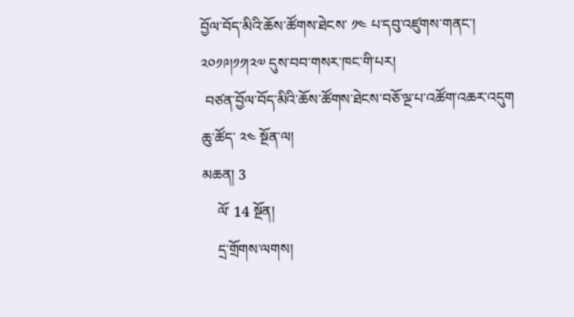བྱོལ་བོད་མིའི་ཆོས་ཚོགས་ཐེངས་ ༡༤ པ་དབུ་འཛུགས་གནང་། ༢༠༡༩།༡༡།༢༧ དུས་བབ་གསར་ཁང་གི་པར།
 བཙན་བྱོལ་བོད་མིའི་ཆོས་ཚོགས་ཐེངས་བཅོ་ལྔ་པ་འཚོག་འཆར་འདུག
ཆུ་ཚོད་ ༢༤ སྔོན་ལ།
མཆན། 3
    ལོ་ 14 སྔོན།
    དྲ་གྲོགས་ལགས།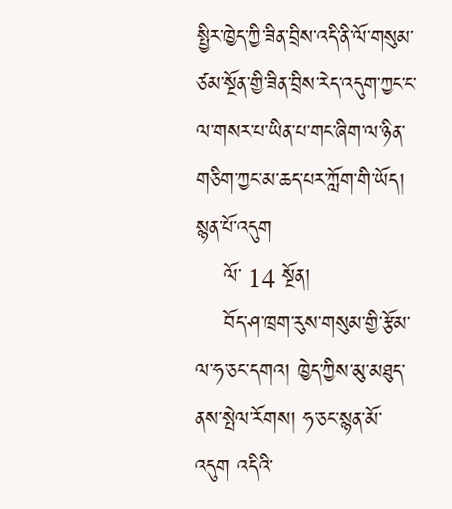སྤྱིར་ཁྱེད་ཀྱི་ཟིན་བྲིས་འདི་ནི་ལོ་གསུམ་ཙམ་སྔོན་གྱི་ཟིན་བྲིས་རེད་འདུག་ཀྱང་ང་ལ་གསར་པ་ཡིན་པ་གང་ཞིག་ལ་ཉིན་གཅིག་ཀྱང་མ་ཆད་པར་ཀློག་གི་ཡོད། སྙན་པོ་འདུག
    ལོ་ 14 སྔོན།
    བོད་ཤ་ཁྲག་རུས་གསུམ་གྱི་རྩོམ་ལ་ཧ་ཅང་དགའ། ཁྱེད་ཀྱིས་མུ་མཐུད་ནས་སྤེལ་རོགས། ཧ་ཅང་སྙན་མོ་འདུག འདིའི་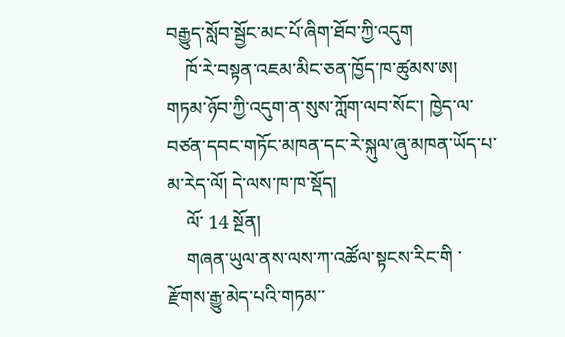བརྒྱུད་སློབ་སྦྱོང་མང་པོ་ཞིག་ཐོབ་ཀྱི་འདུག
    ཁོ་རེ་བསྟན་འཇམ་མིང་ཅན་ཁྱོད་ཁ་ཚུམས་ཨ། གཏམ་ཉོབ་ཀྱི་འདུག་ན་སུས་ཀློག་ལབ་སོང་། ཁྱེད་ལ་བཙན་དབང་གཏོང་མཁན་དང་རེ་སྐུལ་ཞུ་མཁན་ཡོད་པ་མ་རེད་ལོ། དེ་ལས་ཁ་ཁ་སྡོད།
    ལོ་ 14 སྔོན།
    གཞན་ཡུལ་ནས་ལས་ཀ་འཚོལ་སྟངས་རིང་གི ་རྫོགས་རྒྱུ་མེད་པའི་གཏམ་་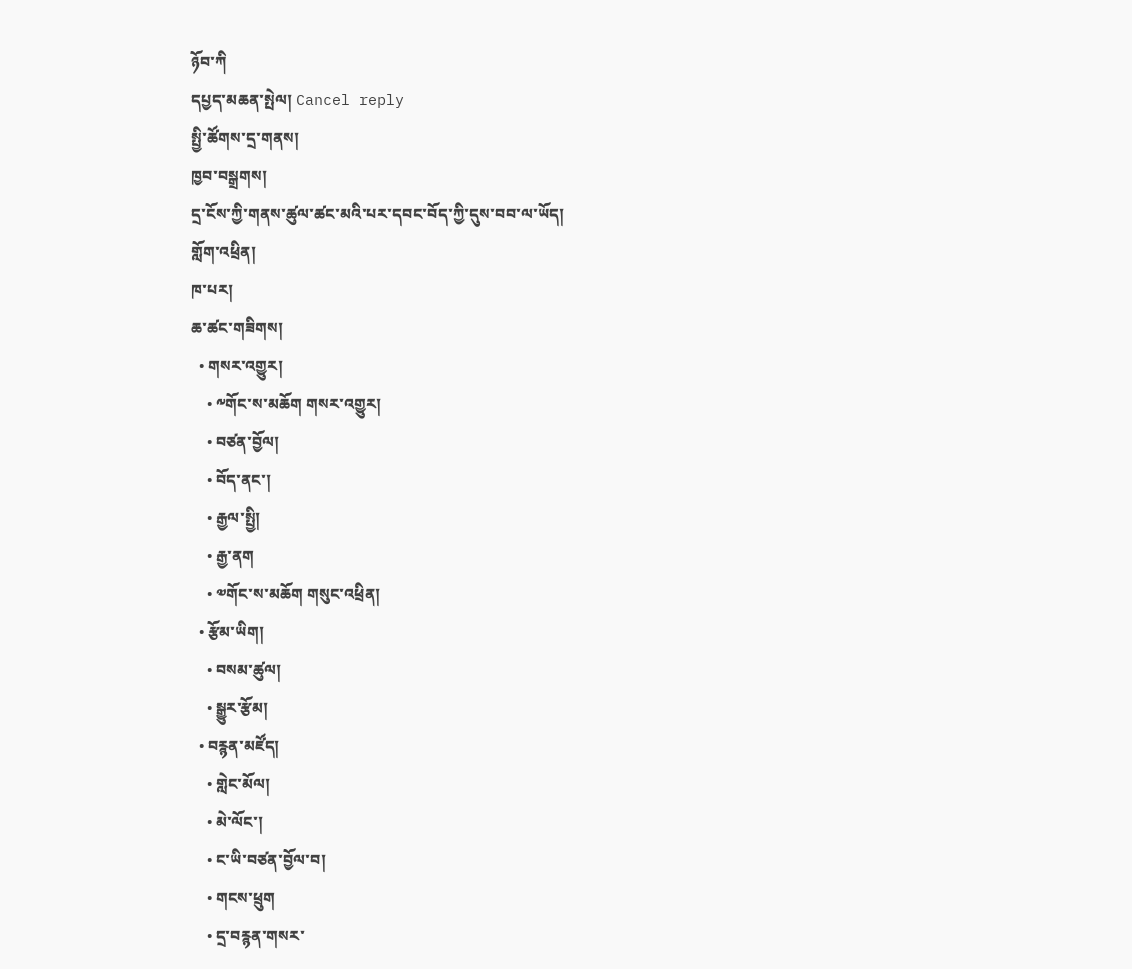ཉོབ་ཀི
དཔྱད་མཆན་སྤེལ། Cancel reply
སྤྱི་ཚོགས་དྲ་གནས།
ཁྱབ་བསྒྲགས།
དྲ་ངོས་ཀྱི་གནས་ཚུལ་ཚང་མའི་པར་དབང་བོད་ཀྱི་དུས་བབ་ལ་ཡོད།
གློག་འཕྲིན།
ཁ་པར།
ཆ་ཚང་གཟིགས།
  • གསར་འགྱུར།
    • ༸གོང་ས་མཆོག གསར་འགྱུར།
    • བཙན་བྱོལ།
    • བོད་ནང་།
    • རྒྱལ་སྤྱི།
    • རྒྱ་ནག
    • ༧གོང་ས་མཆོག གསུང་འཕྲིན།
  • རྩོམ་ཡིག།
    • བསམ་ཚུལ།
    • སྒྱུར་རྩོམ།
  • བརྙན་མཛོད།
    • གླེང་མོལ།
    • མེ་ལོང་།
    • ང་ཡི་བཙན་བྱོལ་བ།
    • གངས་ཕྲུག
    • དྲ་བརྙན་གསར་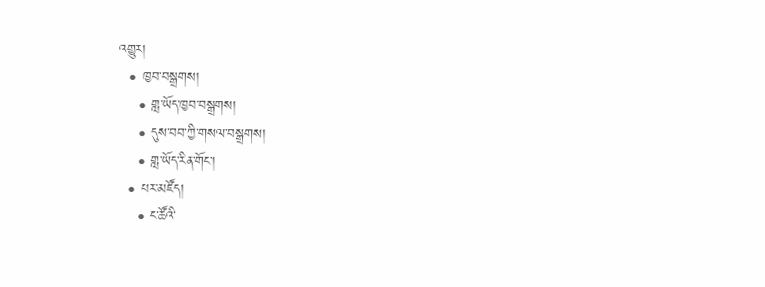འགྱུར།
  • ཁྱབ་བསྒྲགས།
    • གླ་ཡོད་ཁྱབ་བསྒྲགས།
    • དུས་བབ་ཀྱི་གསལ་བསྒྲགས།
    • གླ་ཡོད་རིན་གོང་།
  • པར་མཛོད།
    • ང་ཚོའི་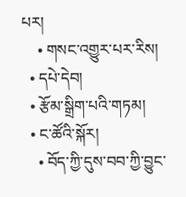པར།
    • གསང་འགྱུར་པར་རིས།
  • དཔེ་དེབ།
  • རྩོམ་སྒྲིག་པའི་གཏམ།
  • ང་ཚོའི་སྐོར།
    • བོད་ཀྱི་དུས་བབ་ཀྱི་བྱུང་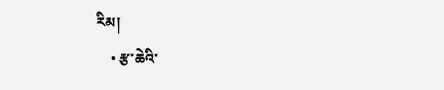རིམ།
    • རྩ་ཆེའི་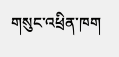གསུང་འཕྲིན་ཁག